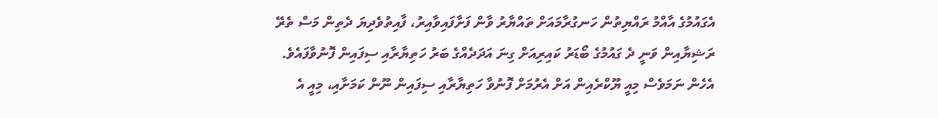އެގައުމުގެ އާއްމު ރައްޔިތުން ހަނގުރާމައަށް ތައްޔާރު ވާން ފަށާފައިވާއިރު، ފާއިތުވެދިޔަ ދެތިން މަސް ތެރޭ ރަޝިޔާއިން ވަނީ ދެ ގައުމުގެ ބޯޑަރު ކައިރިއަށް ގިނަ އަދަދެއްގެ ބަރު ހަތިޔާރާއި ސިފައިން ފޮނުވާފައެވެ.
އެހެން ނަމަވެސް މިއީ ޔޫކްރެއިން އަށް އެރުމަށް ފޮނުވާ ހަތިޔާރާއި ސިފައިން ނޫން ކަމަށާއި، މިއީ އެ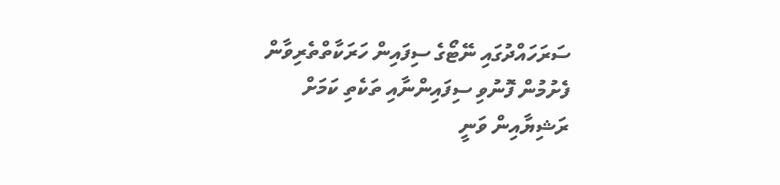ސަރަހައްދުގައި ނޭޓޯގެ ސިފައިން ހަރަކާތްތެރިވާން ފެށުމުން ފޮނުވި ސިފައިންނާއި ތަކެތި ކަމަށް ރަޝިޔާއިން ވަނީ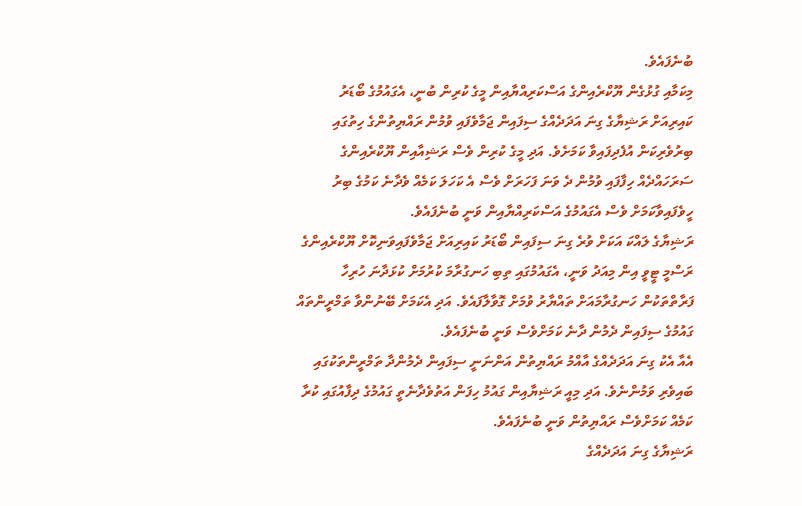ބުނެފައެވެ.
މިކަމާއި ގުޅުގެން ޔޫކްރެއިންގެ އަސްކަރިއްޔާއިން މީގެ ކުރިން ބުނީ، އެގައުމުގެ ބޯޑަރު ކައިރިއަށް ރަޝިޔާގެ ގިނަ އަދަދެއްގެ ސިފައިން ޖަމާވެފައި ވުމުން ރައްޔިތުންގެ ހިތުގައި ބިރުވެރިކަން އުފެދިފައިވާ ކަމަށެވެ. އަދި މީގެ ކުރިން ވެސް ރަޝިއާއިން ޔޫކްރެއިންގެ ސަރަހައްދެއް ހިފާފައި ވުމުން ދެ ވަނަ ފަހަރަށް ވެސް އެ ކަހަލަ ކަމެއް ވެދާނެ ކަމުގެ ބިރު ހީވެފައިވާކަމަށް ވެސް އެގައުމުގެ އަސްކަރިއްޔާއިން ވަނީ ބުނެފައެވެ.
ރަޝިޔާގެ ލައްކަ އަކަށް ވުރެ ގިނަ ސިފައިން ބޯޑަރު ކައިރިއަށް ޖަމާވެފައިވަނިކޮށް ޔޫކްރެއިންގެ ރަސްމީ ޓީވީ އިން މިއަދު ވަނީ، އެގައުމުގައި ތިބި ހަނގުރާމަ ކުރުމަށް ކުޅަދާނަ ހުރިހާ ފަރާތްތަކުން ހަނގުރާމައަށް ތައްޔާރު ވުމަށް ގޮވާލާފައެވެ. އަދި އެކަމަށް ބޭނުންވާ ތަމްރީންތައް ގައުމުގެ ސިފައިން ދެމުން ދާނެ ކަމަށްވެސް ވަނީ ބުނެފައެވެ.
އެއާ އެކު ގިނަ އަދަދެއްގެ އާއްމު ރައްޔިތުން އަންނަނީ ސިފައިން ދެމުންދާ ތަމްރީންތަކުގައި ބައިވެރި ވަމުންނެވެ. އަދި މިއީ ރަޝިޔާއިން ގައުމު ހިފަން އަތުވެދާނެތީ ގައުމުގެ ދިފާއުގައި ކުރާ ކަމެއް ކަމަށްވެސް ރައްޔިތުން ވަނީ ބުނެފައެވެ.
ރަޝިޔާގެ ގިނަ އަދަދެއްގެ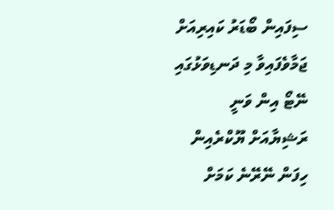ސިފައިން ބޯޑަރު ކައިރިއަށް ޖަމާވެފައިވާ މި ދަނޑިވަޅުގައި ނޭޓޯ އިން ވަނީ ރަޝިޔާއަށް ޔޫކްރެއިން ހިފަން ނޭރޭނެ ކަމަށް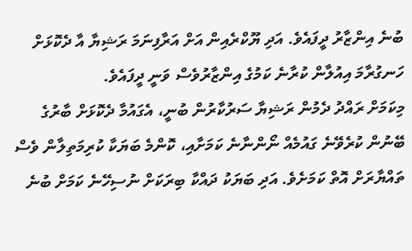ބުނެ އިންޒާރު ދީފައެވެ. އަދި ޔޫކްރެއިން އަށް އަރާފިނަމަ ރަޝިޔާ އާ ދެކޮޅަށް ހަނގުރާމަ އިއުލާން ކުރާނެ ކަމުގެ އިންޒާރުވެސް ވަނީ ދީފައެވެ.
މިކަމަށް ރައްދު ދެމުން ރަޝިޔާ ސަރުކާރުން ބުނީ، އެގައުމާ ދެކޮޅަށް ބާރުގެ ބޭނުން ކުރެވޭނެ ގައުމެއް ނޯންނާނެ ކަމަށާއި، ކޮންމެ ބަޔަކާ ކުރިމަތިލާން ވެސް ތައްޔާރަށް އޮތް ކަމަށެވެ. އަދި ބަޔަކު ދައްކާ ބިރަކަށް ނުސިހޭނެ ކަމަށް ބުނެ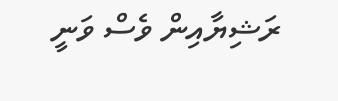ރަޝިޔާއިން ވެސް ވަނީ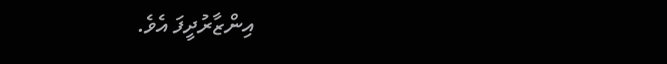އިންޒާރުދީފަ އެވެ.